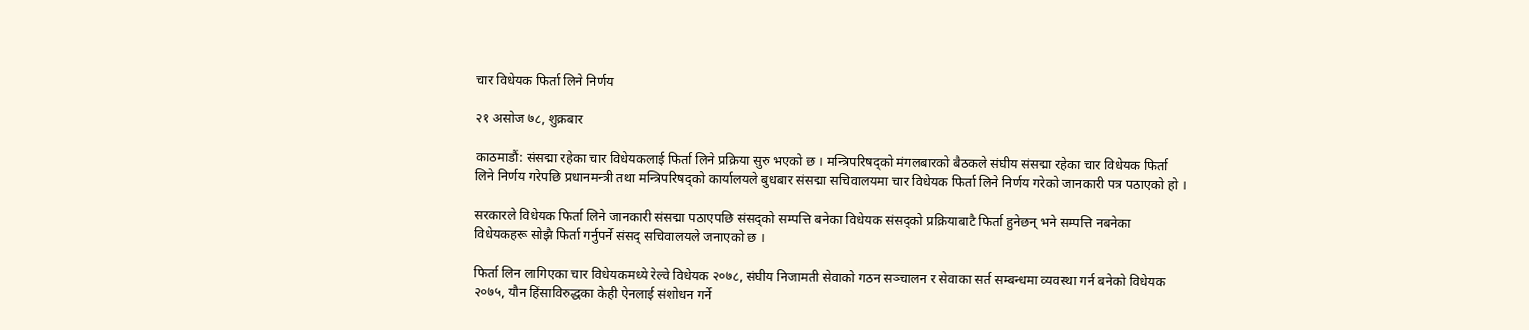चार विधेयक फिर्ता लिने निर्णय

२१ असोज ७८, शुक्रबार

काठमाडौं: संसद्मा रहेका चार विधेयकलाई फिर्ता लिने प्रक्रिया सुरु भएको छ । मन्त्रिपरिषद्को मंगलबारको बैठकले संघीय संसद्मा रहेका चार विधेयक फिर्ता लिने निर्णय गरेपछि प्रधानमन्त्री तथा मन्त्रिपरिषद्को कार्यालयले बुधबार संसद्मा सचिवालयमा चार विधेयक फिर्ता लिने निर्णय गरेको जानकारी पत्र पठाएको हो ।

सरकारले विधेयक फिर्ता लिने जानकारी संसद्मा पठाएपछि संसद्को सम्पत्ति बनेका विधेयक संसद्को प्रक्रियाबाटै फिर्ता हुनेछन् भने सम्पत्ति नबनेका विधेयकहरू सोझै फिर्ता गर्नुपर्ने संसद् सचिवालयले जनाएको छ ।

फिर्ता लिन लागिएका चार विधेयकमध्ये रेल्वे विधेयक २०७८, संघीय निजामती सेवाको गठन सञ्चालन र सेवाका सर्त सम्बन्धमा व्यवस्था गर्न बनेको विधेयक २०७५, यौन हिंसाविरुद्धका केही ऐनलाई संशोधन गर्ने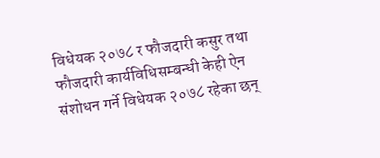विधेयक २०७८ र फौजदारी कसुर तथा फौजदारी कार्यविधिसम्बन्धी केही ऐन संशोधन गर्ने विधेयक २०७८ रहेका छन्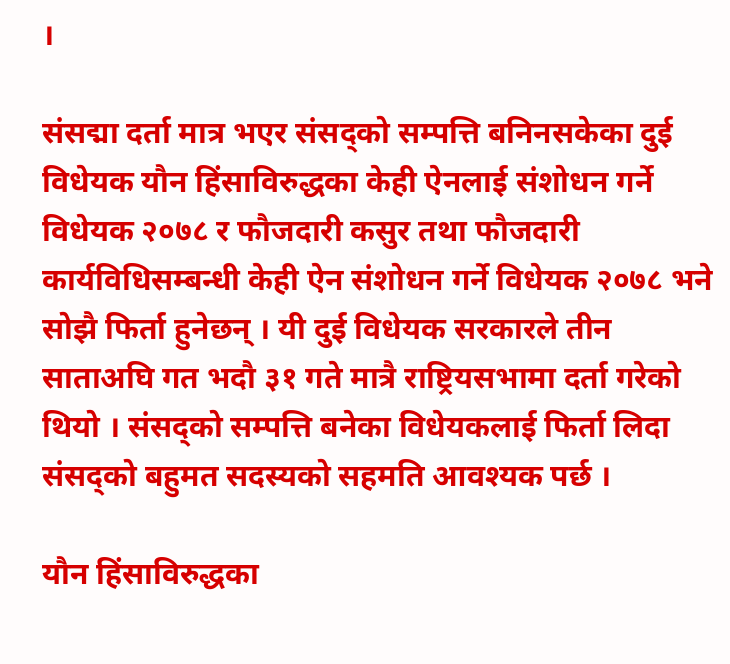।

संसद्मा दर्ता मात्र भएर संसद्को सम्पत्ति बनिनसकेका दुई विधेयक यौन हिंसाविरुद्धका केही ऐनलाई संशोधन गर्ने विधेयक २०७८ र फौजदारी कसुर तथा फौजदारी कार्यविधिसम्बन्धी केही ऐन संशोधन गर्ने विधेयक २०७८ भने सोझै फिर्ता हुनेछन् । यी दुई विधेयक सरकारले तीन साताअघि गत भदौ ३१ गते मात्रै राष्ट्रियसभामा दर्ता गरेको थियो । संसद्को सम्पत्ति बनेका विधेयकलाई फिर्ता लिदा संसद्को बहुमत सदस्यको सहमति आवश्यक पर्छ ।

यौन हिंसाविरुद्धका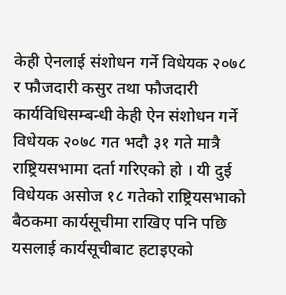केही ऐनलाई संशोधन गर्ने विधेयक २०७८ र फौजदारी कसुर तथा फौजदारी कार्यविधिसम्बन्धी केही ऐन संशोधन गर्ने विधेयक २०७८ गत भदौ ३१ गते मात्रै राष्ट्रियसभामा दर्ता गरिएको हो । यी दुई विधेयक असोज १८ गतेको राष्ट्रियसभाको बैठकमा कार्यसूचीमा राखिए पनि पछि यसलाई कार्यसूचीबाट हटाइएको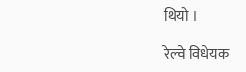थियो ।

रेल्वे विधेयक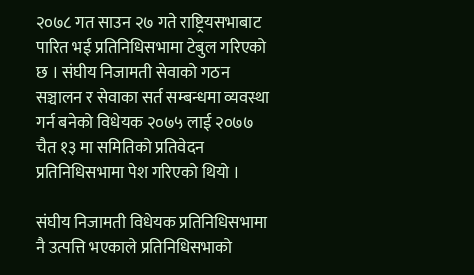२०७८ गत साउन २७ गते राष्ट्रियसभाबाट पारित भई प्रतिनिधिसभामा टेबुल गरिएको छ । संघीय निजामती सेवाको गठन सञ्चालन र सेवाका सर्त सम्बन्धमा व्यवस्था गर्न बनेको विधेयक २०७५ लाई २०७७ चैत १३ मा समितिको प्रतिवेदन प्रतिनिधिसभामा पेश गरिएको थियो ।

संघीय निजामती विधेयक प्रतिनिधिसभामा नै उत्पत्ति भएकाले प्रतिनिधिसभाको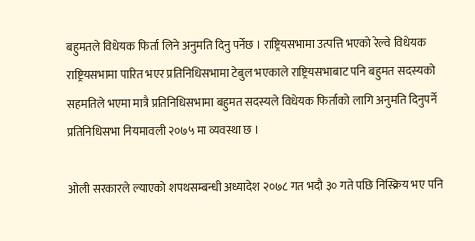बहुमतले विधेयक फिर्ता लिने अनुमति दिनु पर्नेछ । राष्ट्रियसभामा उत्पत्ति भएको रेल्वे विधेयक राष्ट्रियसभामा पारित भएर प्रतिनिधिसभामा टेबुल भएकाले राष्ट्रियसभाबाट पनि बहुमत सदस्यको सहमतिले भएमा मात्रै प्रतिनिधिसभामा बहुमत सदस्यले विधेयक फिर्ताको लागि अनुमति दिनुपर्ने प्रतिनिधिसभा नियमावली २०७५ मा व्यवस्था छ ।

ओली सरकारले ल्याएको शपथसम्बन्धी अध्यादेश २०७८ गत भदौ ३० गते पछि निस्क्रिय भए पनि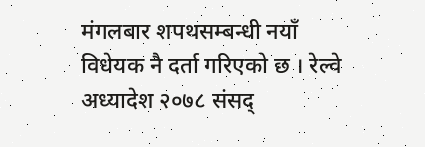मंगलबार शपथसम्बन्धी नयाँ विधेयक नै दर्ता गरिएको छ । रेल्वे अध्यादेश २०७८ संसद्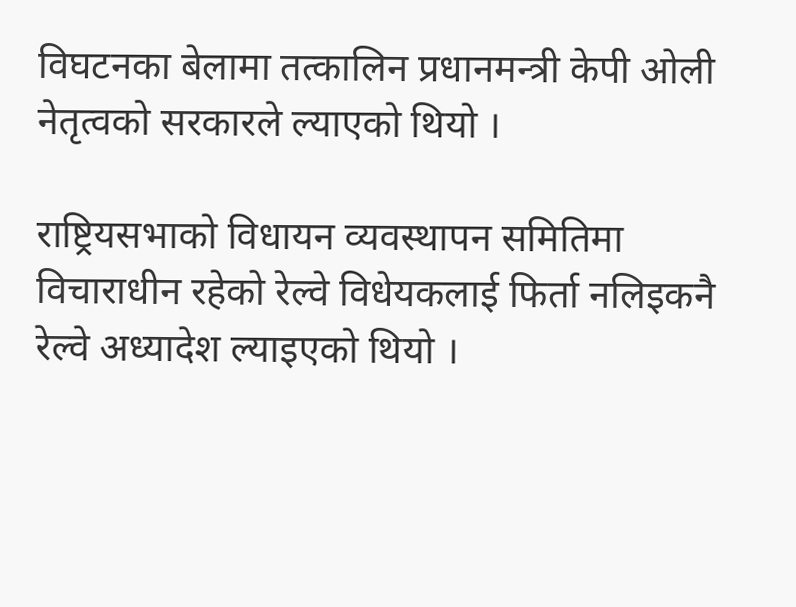विघटनका बेलामा तत्कालिन प्रधानमन्त्री केपी ओली नेतृत्वको सरकारले ल्याएको थियो ।

राष्ट्रियसभाको विधायन व्यवस्थापन समितिमा विचाराधीन रहेको रेल्वे विधेयकलाई फिर्ता नलिइकनै रेल्वे अध्यादेश ल्याइएको थियो ।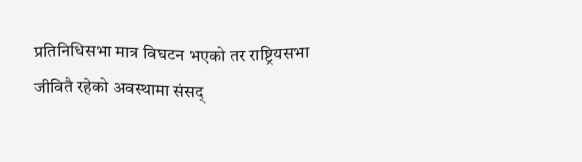प्रतिनिधिसभा मात्र विघटन भएको तर राष्ट्रियसभा जीवितै रहेको अवस्थामा संसद्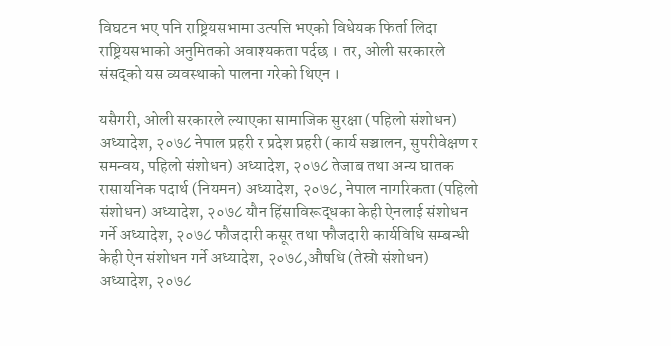विघटन भए पनि राष्ट्रियसभामा उत्पत्ति भएको विधेयक फिर्ता लिदा राष्ट्रियसभाको अनुमितको अवाश्यकता पर्दछ । तर, ओली सरकारले संसद्को यस व्यवस्थाको पालना गरेको थिएन ।

यसैगरी, ओली सरकारले ल्याएका सामाजिक सुरक्षा (पहिलो संशोधन) अध्यादेश, २०७८ नेपाल प्रहरी र प्रदेश प्रहरी (कार्य सञ्चालन, सुपरीवेक्षण र समन्वय, पहिलो संशोधन) अध्यादेश, २०७८ तेजाब तथा अन्य घातक रासायनिक पदार्थ (नियमन) अध्यादेश, २०७८, नेपाल नागरिकता (पहिलो संशोधन) अध्यादेश, २०७८ यौन हिंसाविरूद्धका केही ऐनलाई संशोधन गर्ने अध्यादेश, २०७८ फौजदारी कसूर तथा फौजदारी कार्यविधि सम्बन्धी केही ऐन संशोधन गर्ने अध्यादेश, २०७८,औषधि (तेस्रो संशोधन) अध्यादेश, २०७८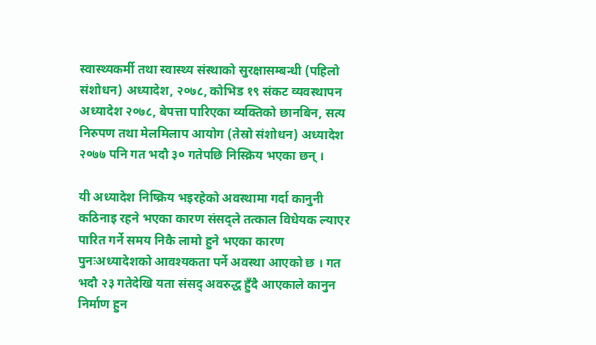स्वास्थ्यकर्मी तथा स्वास्थ्य संस्थाको सुरक्षासम्बन्धी (पहिलो संशोधन) अध्यादेश, २०७८, कोभिड १९ संकट व्यवस्थापन अध्यादेश २०७८, बेपत्ता पारिएका व्यक्तिको छानबिन, सत्य निरुपण तथा मेलमिलाप आयोग (तेस्रो संशोधन) अध्यादेश २०७७ पनि गत भदौ ३० गतेपछि निस्क्रिय भएका छन् ।

यी अध्यादेश निष्क्रिय भइरहेको अवस्थामा गर्दा कानुनी कठिनाइ रहने भएका कारण संसद्ले तत्काल विधेयक ल्याएर पारित गर्ने समय निकै लामो हुने भएका कारण पुनःअध्यादेशको आवश्यकता पर्ने अवस्था आएको छ । गत भदौ २३ गतेदेखि यता संसद् अवरुद्ध हुँदै आएकाले कानुन निर्माण हुन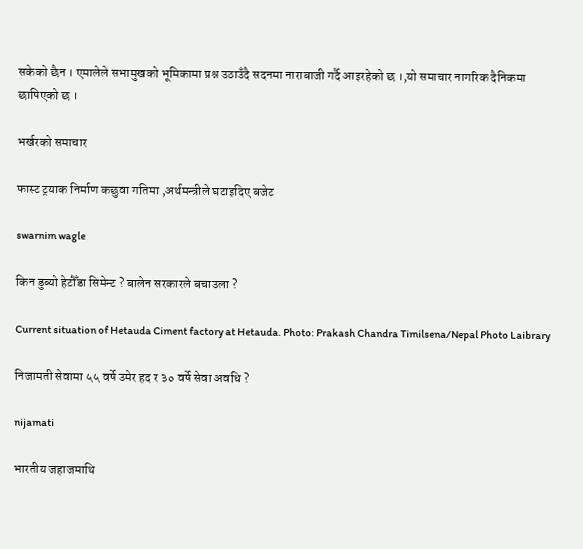सकेको छैन । एमालेले सभामुखको भूमिकामा प्रश्न उठाउँदै सदनमा नाराबाजी गर्दै आइरहेको छ ।,यो समाचार नागरिक दैनिकमा छापिएको छ ।

भर्खरको समाचार

फास्ट ट्रयाक निर्माण कछुवा गतिमा ,अर्थमन्त्रीले घटाइदिए बजेट

swarnim wagle

किन डुब्यो हेटौँडा सिमेन्ट ? बालेन सरकारले बचाउला ?

Current situation of Hetauda Ciment factory at Hetauda. Photo: Prakash Chandra Timilsena/Nepal Photo Laibrary

निजामती सेवामा ५५ वर्षे उमेर हद र ३० वर्षे सेवा अवधि ?

nijamati

भारतीय जहाजमाथि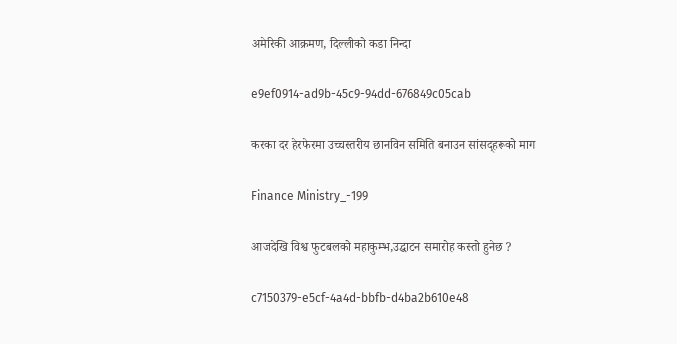अमेरिकी आक्रमण, दिल्लीको कडा निन्दा

e9ef0914-ad9b-45c9-94dd-676849c05cab

करका दर हेरफेरमा उच्चस्तरीय छानविन समिति बनाउन सांसद्हरूको माग

Finance Ministry_-199

आजदेखि विश्व फुटबलको महाकुम्भ,उद्घाटन समारोह कस्तो हुनेछ ?

c7150379-e5cf-4a4d-bbfb-d4ba2b610e48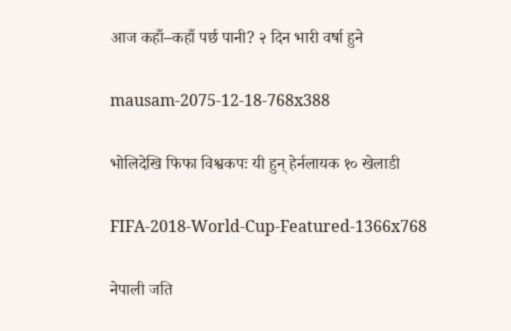आज कहाँ–कहाँ पर्छ पानी? २ दिन भारी वर्षा हुने

mausam-2075-12-18-768x388

भोलिदेखि फिफा विश्वकपः यी हुन् हेर्नलायक १० खेलाडी

FIFA-2018-World-Cup-Featured-1366x768

नेपाली जति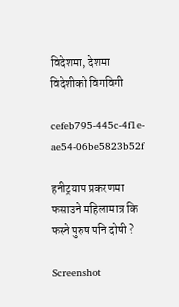विदेशमा, देशमा विदेशीको विगविगी

cefeb795-445c-4f1e-ae54-06be5823b52f

हनीट्रयाप प्रकरणमा फसाउने महिलामात्र कि फस्ने पुरुष पनि दोषी ?

Screenshot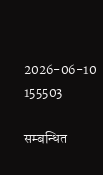2026-06-10 155503

सम्बन्धित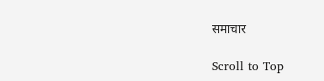समाचार

Scroll to Top